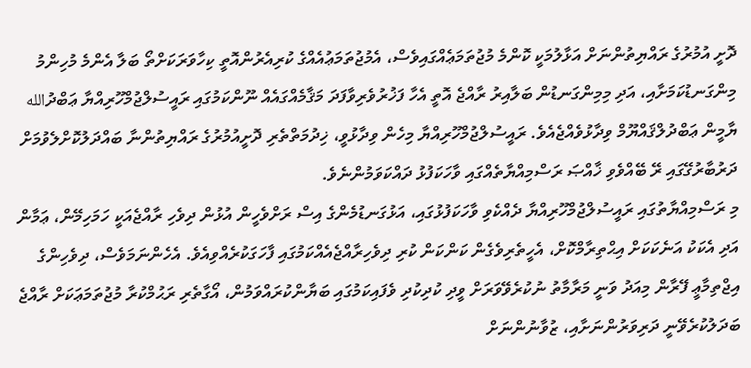ދޮށީ އުމުރުގެ ރައްޔިތުންނަށް އަޅާލުމަކީ ކޮންމެ މުޖުތަމަޢެއްގައިވެސް، އެމުޖުތަމަޢުއެއްގެ ކުރިއެރުންއޮތީ ކިހާވަރަކަށްތޯ ބަލާ އެންމެ މުހިންމު މިންގަނޑުކަމަށާއި، އަދި މިމިންގަނޑުން ބަލާއިރު ރާއްޖެ އޮތީ އެހާ ފަޚުރުވެރިވާފަދަ މަޤާމެއްގައެއް ނޫންކަމުގައި ރައީސުލްޖުމްހޫރިއްޔާ ޢަބްދުالله ޔާމީން ޢަބްދުލްޤައްޔޫމް ވިދާޅުވެއްޖެއެވެ. ރައީސުލްޖުމްހޫރިއްޔާ މިހެން ވިދާޅުވީ، ޚިދުމަތްތެރި ދޮށީއުމުރުގެ ރައްޔިތުންނާ ބައްދަލުކޮށްލެވުމަށް ދަރުބާރުގޭގައި ރޭ ބޭއްވެވި ޚާއްޞަ ރަސްމިއްޔާތެއްގައި ވާހަކަފުޅު ދައްކަވަމުންނެވެ.
މި ރަސްމިއްޔާތުގައި ރައީސުލްޖުމްހޫރިއްޔާ ދެއްކެވި ވާހަކަފުޅުގައި، އަޅުގަނޑުމެންގެ އިސް ރަށްވެހީން އުޅުން ދިވެހި ރާއްޖެއަކީ ހަމަހިމޭން، ޢަމާން އަދި އެކަކު އަނެކަކަށް އިޙްތިރާމްކޮށް، އެހީތެރިވެގެން ކަންކަން ކުރި ދިވެހިރާއްޖެއެއްކަމުގައި ފާހަގަކުރެއްވިއެވެ. އެހެންނަމަވެސް، ދިވެހިންގެ އިޖްތިމާޢީ ފޭރާން މިއަދު ވަނީ މަރާމާތު ނުކުރެވޭވަރަށް ވީދި ކުދިކުދި ވެފައިކަމުގައި ބަޔާންކުރައްވަމުން، އޯގާތެރި ރަޙުމްކުރާ މުޖުތަމަޢަކަށް ރާއްޖެ ބަދަލުކުރެވޭނީ ދަރިވަރުންނަށާއި، ޒުވާނުންނަށް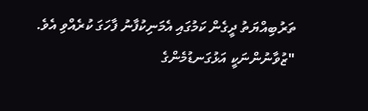ތަރުބިއްޔަތު ދީގެން ކަމުގައި އެމަނިކުފާނު ފާހަގަ ކުރެއްވި އެވެ.
"ޒުވާނުންނަކީ އަޅުގަނޑުމެންގެ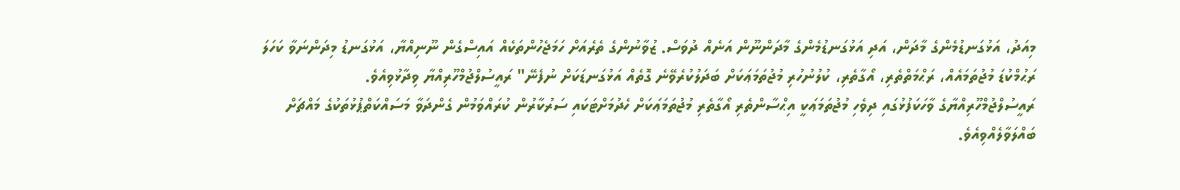މިއަދު، އަޅުގަނޑުމެންގެ މާދަން، އަދި އަޅުގަނޑުމެންގެ މާދަންނޫން އަނެއް ދުވަސް. ޒުވާނުންގެ ތެރެއަށް ހަމަޖެހުންތަކެއް އައިސްގެން ނޫނިއްޔާ، އަޅުގަނޑު މިދަންނަވާ ކަހަލަ ރަޙުމްކުޑަ މުޖުތަމައެއް، ރަޙްމަތްތެރި، އޯގާތެރި، ކުލުނުހުރި މުޖުތަމަޢަކަށް ބަދަލުކުރެވޭނެ ގޮތެއް އަޅުގަނޑަކަށް ނުފެނޭ" ރައީސުލްޖުމްހޫރިއްޔާ ވިދާޅުވިއެވެ.
ރައީސުލްޖުމްހޫރިއްޔާގެ ވާހަކަފުޅުގައި ދިވެހި މުޖުތަމަޢަކީ އިޙްސާންތެރި އޯގާތެރި މުޖުތަމަޢަކަށް ހެދުމަށްޓަކައި ސަރުކާރުން ކުރައްވަމުން ގެންދަވާ މަސައްކަތްޕުޅުތަކުގެ މައްޗަށް ބައްލަވާލެއްވިއެވެ.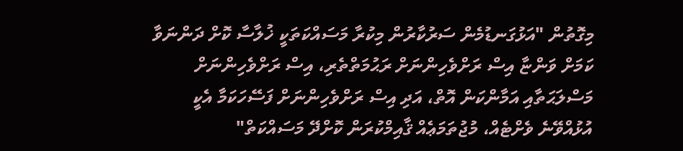މިގޮތުން "އަޅުގަނޑުމެން ސަރުކާރުން މިކުރާ މަސައްކަތަކީ ޚުލާސާ ކޮށް ދަންނަވާ ކަމަށް ވަންޏާ އިސް ރަށްވެހިންނަށް ރަޙުމަތްތެރި، އިސް ރަށްވެހިންނަށް މަސްލަޙަތާއި އަމާންކަން އޮތް، އަދި އިސް ރަށްވެހިންނަށް ފަސޭހަކަމާ އެކީ އުޅުއްވޭނެ ވެށްޓެއް، މުޖުތަމަޢެއް ޤާއިމްކުރަން ކޮށްދޭ މަސައްކަތް"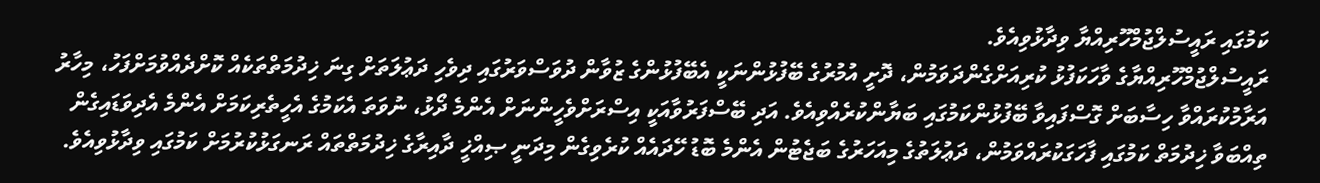ކަމުގައި ރައީސުލްޖުމްހޫރިއްޔާ ވިދާޅުވިއެވެ.
ރައީސުލްޖުމްހޫރިއްޔާގެ ވާހަކަފުޅު ކުރިއަށްގެންދަވަމުން، ދޮށީ އުމުރުގެ ބޭފުޅުންނަކީ އެބޭފުޅުންގެ ޒުވާން ދުވަސްވަރުގައި ދިވެހި ދަޢުލަތަށް ގިނަ ޚިދުމަތްތަކެއް ކޮށްދެއްވުމަށްފަހު، މިހާރު އަރާމުކުރައްވާ ހިސާބަށް ގޮސްފައިވާ ބޭފުޅުންކަމުގައި ބަޔާންކުރެއްވިއެވެ. އަދި ބޭސްފަރުވާއަކީ އިސްރަށްވެހީންނަށް އެންމެ ދޯޅު، ނުވަތަ އެކަމުގެ އެހީތެރިކަމަށް އެންމެ އެދިވަޑައިގެން ތިއްބަވާ ޚިދުމަތް ކަމުގައި ފާހަގަކުރައްވަމުން، ދަޢުލަތުގެ މިއަހަރުގެ ބަޖެޓުން އެންމެ ބޮޑު ހޭދައެއް ކުރެވިގެން މިދަނީ ޞިއްޚީ ދާއިރާގެ ޚިދުމަތްތައް ރަނގަޅުކުރުމަށް ކަމުގައި ވިދާޅުވިއެވެ.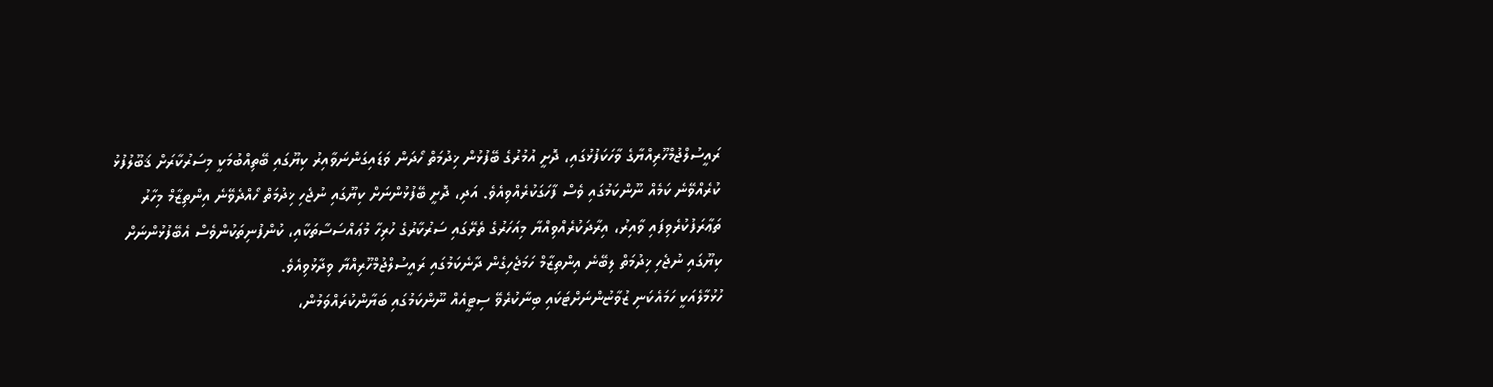ރައީސުލްޖުމްހޫރިއްޔާގެ ވާހަކަފުޅުގައި، ދޮށީ އުމުރުގެ ބޭފުޅުން ޚިދުމަތް ހޯދަން ވަޑައިގަންނަވާއިރު ކިޔޫގައި ބޭތިއްބުމަކީ މިސަރުކާރަށް ޤަބޫލުފުޅު ކުރެއްވޭނެ ކަމެއް ނޫންކަމުގައި ވެސް ފާހަގަކުރެއްވިއެވެ. އަދި، ދޮށީ ބޭފުޅުންނަށް ކިޔޫގައި ނުޖެހި ޚިދުމަތް ހޯއްދެވޭނެ އިންތިޒާމް މިހާރު ތަޢާރަފުކުރެވިފައި ވާއިރު، އިރާދަކުރެއްވިއްޔާ މިއަހަރުގެ ތެރޭގައި ސަރުކާރުގެ ހުރިހާ މުޢައްސަސާތަކާއި، ކުންފުނިތަކުންވެސް އެބޭފުޅުންނަށް ކިޔޫގައި ނުޖެހި ޚިދުމަތް ލިބޭނެ އިންތިޒާމް ހަމަޖެހިގެން ދާނެކަމުގައި ރައީސުލްޖުމްހޫރިއްޔާ ވިދާޅުވިއެވެ.
ހުޅުމާލެއަކީ ހަމައެކަނި ޒުވާޏުންނަށްޓަކައި ބިނާކުރެވޭ ސިޓީއެއް ނޫންކަމުގައި ބަޔާންކުރައްވަމުން،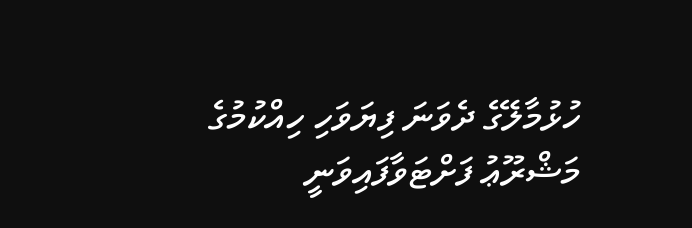ހުޅުމާލޭގެ ދެވަނަ ފިޔަވަހި ހިއްކުމުގެ މަޝްރޫޢު ފަށްޓަވާފައިވަނީ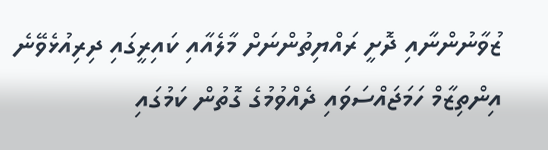ޒުވާނުންނާއި ދޮށީ ރައްޔިތުންނަށް މާލެއާއި ކައިރީގައި ދިރިއުޅެވޭނެ އިންތިޒާމް ހަމަޖައްސަވައި ދެއްވުމުގެ ގޮތުން ކަމުގައި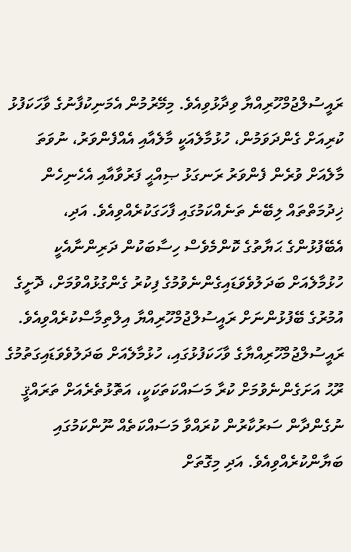ރައީސުލްޖުމްހޫރިއްޔާ ވިދާޅުވިއެވެ. މިމޭރުމުން އެމަނިކުފާނުގެ ވާހަކަފުޅު ކުރިއަށް ގެންދަވަމުން، ހުޅުމާލެއަކީ މާލެއާއި އެއްފެންވަރު، ނުވަތަ މާލެއަށް ވުރެން ފެންވަރު ރަނގަޅު ޞިއްޙީ ފަރުވާއާއި އެހެނިހެން ޚިދުމަތްތައް ލިބޭނެ ތަނެއްކަމުގައި ފާހަގަކުރެއްވިއެވެ. އަދި، އެބޭފުޅުންގެ ޙަޔާތުގެ ކޮންމެވެސް ހިސާބަކުން ދަރިންނާއެކީ ހުޅުމާލެއަށް ބަދަލުވެވަޑައިގެންނެވުމުގެ ފިކުރު ގެންގުޅުއްވުމަށް، ދޮށީގެ އުމުރުގެ ބޭފުޅުންނަށް ރައީސުލްޖުމްހޫރިއްޔާ އިލްތިމާސްކުރެއްވިއެވެ.
ރައީސުލްޖުމްހޫރިއްޔާގެ ވާހަކަފުޅުގައި، ހުޅުމާލެއަށް ބަދަލުވެވަޑައިގަތުމުގެ ރޫޙު އަށަގެންނެވުމަށް ކުރާ މަސައްކަތަކަކީ، އަތޮޅުތެރެއަށް ތަރައްޤީ ނުގެންދާން ސަރުކާރުން ކުރައްވާ މަސައްކަތެއް ނޫންކަމުގައި ބަޔާންކުރެއްވިއެވެ. އަދި މިގޮތަށް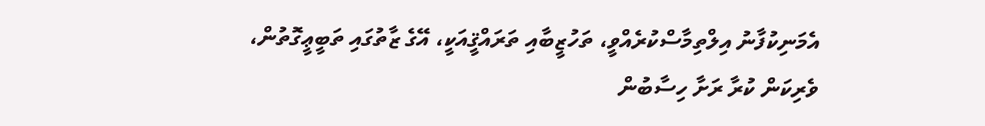އެމަނިކުފާނު އިލްތިމާސްކުރެއްވީ، ތަހުޒީބާއި ތަރައްޤީއަކީ، އޭގެ ޒާތުގައި ތަބީޢީގޮތުން،  ވެރިކަން ކުރާ ރަށާ ހިސާބުން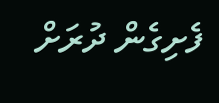ފެށިގެން ދުރަށް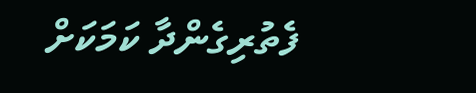ފެތުރިގެންދާ ކަމަކަށް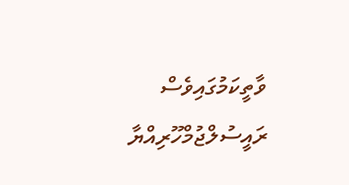ވާތީކަމުގައިވެސް ރައީސުލްޖުމްހޫރިއްޔާ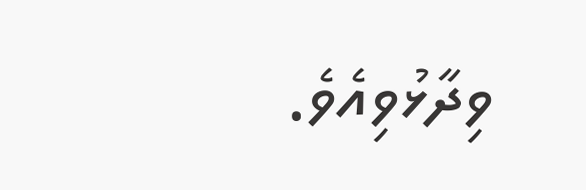ވިދާޅުވިއެވެ.